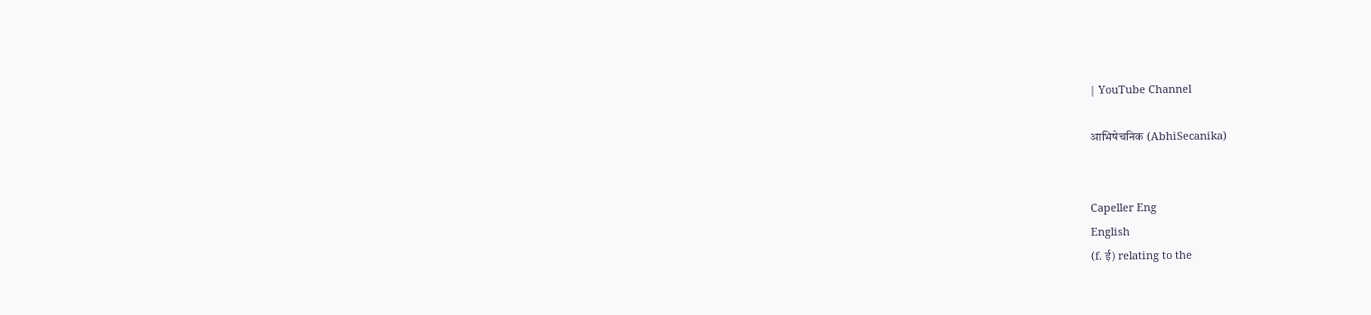| YouTube Channel

आभिषेचनिक (AbhiSecanika)


Capeller Eng
English
(f. ई) relating to the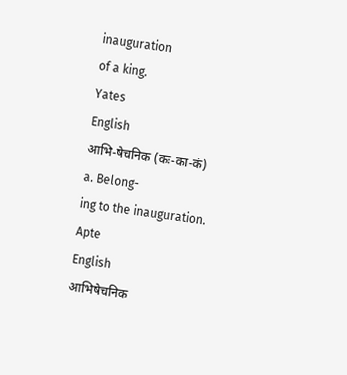inauguration
of a king.
Yates
English
आभि-षेचनिक (कः-का-कं)
a. Belong-
ing to the inauguration.
Apte
English
आभिषेचनिक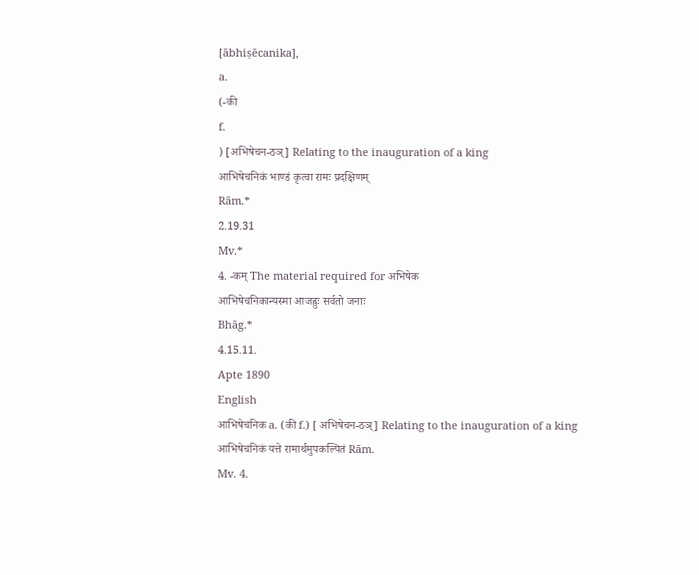[ābhiṣēcanika],
a.
(-की
f.
) [अभिषेचन-ठञ्] Relating to the inauguration of a king
आभिषेचनिकं भाण्डं कृत्वा रामः प्रदक्षिणम्
Rām.*
2.19.31
Mv.*
4. -कम् The material required for अभिषेक
आभिषेचनिकान्यस्मा आजह्रुः सर्वतो जनाः
Bhāg.*
4.15.11.
Apte 1890
English
आभिषेचनिक a. (की f.) [ अभिषेचन-ठञ्] Relating to the inauguration of a king
आभिषेचनिकं यत्ते रामार्थमुपकल्पितं Rām.
Mv. 4.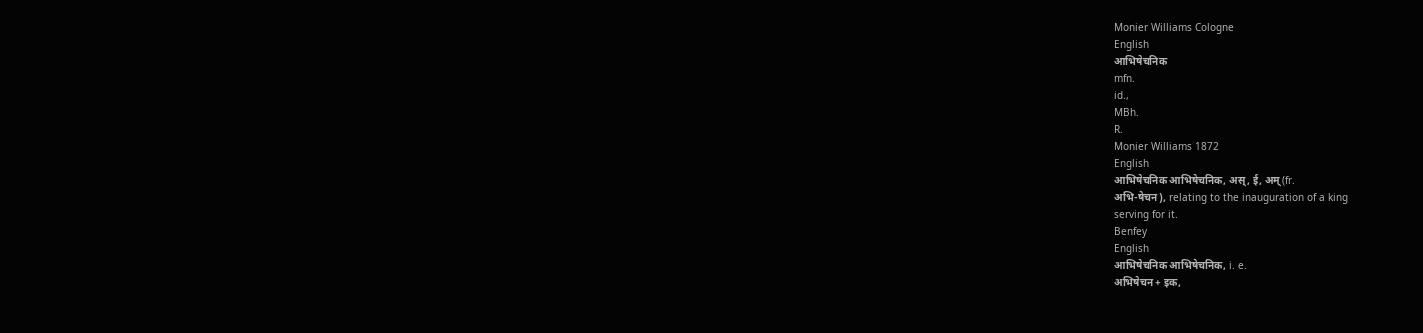Monier Williams Cologne
English
आभिषेचनिक
mfn.
id.,
MBh.
R.
Monier Williams 1872
English
आभिषेचनिक आभिषेचनिक, अस्, ई, अम् (fr.
अभि-षेचन), relating to the inauguration of a king
serving for it.
Benfey
English
आभिषेचनिक आभिषेचनिक, i. e.
अभिषेचन + इक,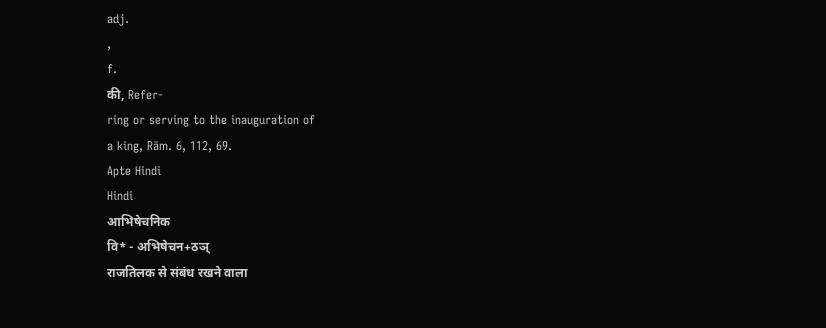adj.
,
f.
की, Refer-
ring or serving to the inauguration of
a king, Rām. 6, 112, 69.
Apte Hindi
Hindi
आभिषेचनिक
वि* - अभिषेचन+ठञ्
राजतिलक से संबंध रखने वाला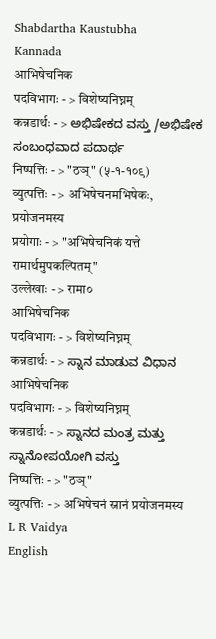Shabdartha Kaustubha
Kannada
आभिषेचनिक
पदविभागः - > विशेष्यनिघ्नम्
कन्नडार्थः - > ಅಭಿಷೇಕದ ವಸ್ತು /ಅಭಿಷೇಕ ಸಂಬಂಧವಾದ ಪದಾರ್ಥ
निष्पत्तिः - > "ठञ्" (५-१-१०९)
व्युत्पत्तिः - > अभिषेचनमभिषेकः, प्रयोजनमस्य
प्रयोगाः - > "अभिषेचनिकं यत्ते रामार्थमुपकल्पितम्"
उल्लेखाः - > रामा०
आभिषेचनिक
पदविभागः - > विशेष्यनिघ्नम्
कन्नडार्थः - > ಸ್ನಾನ ಮಾಡುವ ವಿಧಾನ
आभिषेचनिक
पदविभागः - > विशेष्यनिघ्नम्
कन्नडार्थः - > ಸ್ನಾನದ ಮಂತ್ರ ಮತ್ತು ಸ್ನಾನೋಪಯೋಗಿ ವಸ್ತು
निष्पत्तिः - > "ठञ्"
व्युत्पत्तिः - > अभिषेचनं स्नानं प्रयोजनमस्य
L R Vaidya
English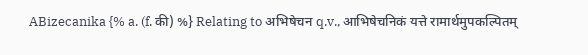ABizecanika {% a. (f. की) %} Relating to अभिषेचन q.v., आभिषेचनिकं यत्ते रामार्थमुपकल्पितम्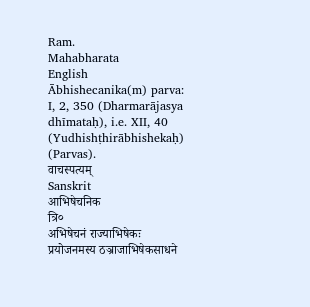Ram.
Mahabharata
English
Ābhishecanika(m) parva: I, 2, 350 (Dharmarājasya dhīmataḥ), i.e. XII, 40 (Yudhishṭhirābhishekaḥ) (Parvas).
वाचस्पत्यम्
Sanskrit
आभिषेचनिक
त्रि०
अभिषेचनं राज्याभिषेकः प्रयोजनमस्य ठञ्राजाभिषेकसाधने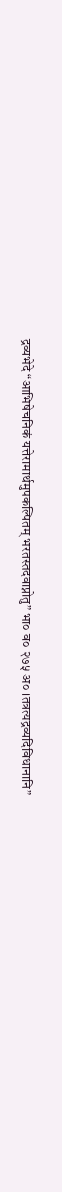द्रव्यभेदे “आभिषेचनिकं यत्तेरामार्थमुपकल्पितम् भरतस्तदवाप्नोतु” भा० व० २७५ अ० ।तत्रत्यद्रव्यदिविधानानि”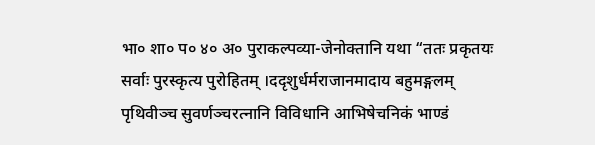भा० शा० प० ४० अ० पुराकल्पव्या-जेनोक्तानि यथा “ततः प्रकृतयः सर्वाः पुरस्कृत्य पुरोहितम् ।ददृशुर्धर्मराजानमादाय बहुमङ्गलम् पृथिवीञ्च सुवर्णञ्चरत्नानि विविधानि आभिषेचनिकं भाण्डं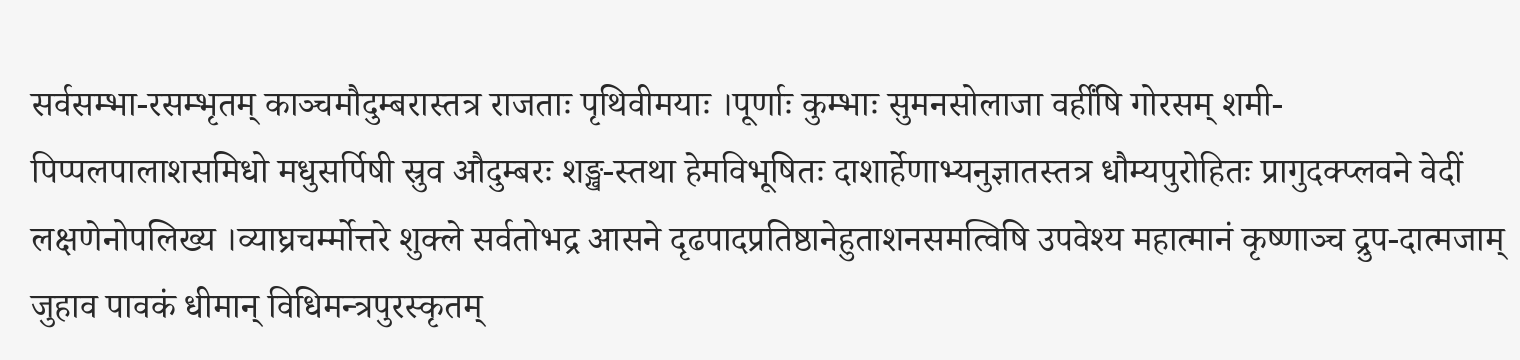सर्वसम्भा-रसम्भृतम् काञ्चमौदुम्बरास्तत्र राजताः पृथिवीमयाः ।पूर्णाः कुम्भाः सुमनसोलाजा वर्हींषि गोरसम् शमी-पिप्पलपालाशसमिधो मधुसर्पिषी स्रुव औदुम्बरः शङ्ख-स्तथा हेमविभूषितः दाशार्हेणाभ्यनुज्ञातस्तत्र धौम्यपुरोहितः प्रागुदक्प्लवने वेदीं लक्षणेनोपलिख्य ।व्याघ्रचर्म्मोत्तरे शुक्ले सर्वतोभद्र आसने दृढपादप्रतिष्ठानेहुताशनसमत्विषि उपवेश्य महात्मानं कृष्णाञ्च द्रुप-दात्मजाम् जुहाव पावकं धीमान् विधिमन्त्रपुरस्कृतम्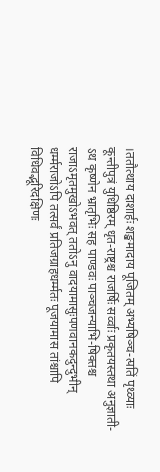।ततौत्थाय दाशार्हः शङ्खमादाय पूजितम् अभ्यषिञ्च-त्पतिं पृथ्व्याः कून्तीपुत्रं युधिष्ठिरम् धृत-राष्ट्रश्च राजर्षिः सर्व्वाः प्रकृतयस्तथा अनुज्ञाती-ऽथ कृष्णेन भ्रातृभिः सह पाण्डवः पाञ्चजन्याभि-षिक्तश्च राजाऽमृतमुखोऽभवत् ततोऽनु वादयामासुःपणवानकदुन्दुभीन् धर्म्मराजोऽपि तत्सर्वं प्रतिजग्राहधर्म्मतः पूजयामास तांश्चापि विधिवद्भूरिदक्षिणः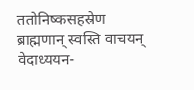ततोनिष्कसहस्रेण ब्राह्मणान् स्वस्ति वाचयन् वेदाध्ययन-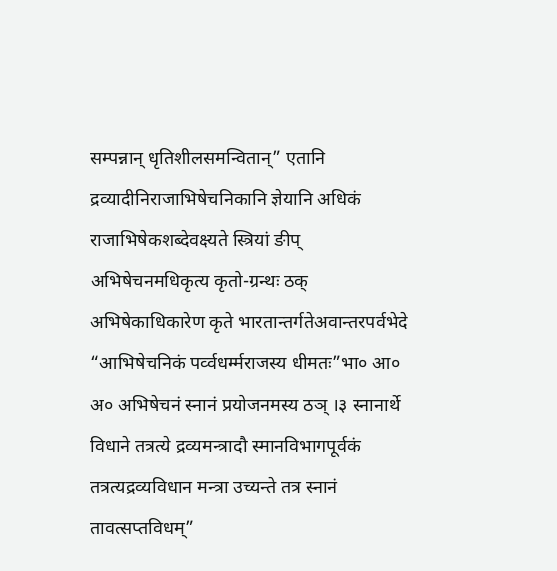सम्पन्नान् धृतिशीलसमन्वितान्” एतानि द्रव्यादीनिराजाभिषेचनिकानि ज्ञेयानि अधिकं राजाभिषेकशब्देवक्ष्यते स्त्रियां ङीप् अभिषेचनमधिकृत्य कृतो-ग्रन्थः ठक् अभिषेकाधिकारेण कृते भारतान्तर्गतेअवान्तरपर्वभेदे “आभिषेचनिकं पर्व्वधर्म्मराजस्य धीमतः”भा० आ० अ० अभिषेचनं स्नानं प्रयोजनमस्य ठञ् ।३ स्नानार्थे विधाने तत्रत्ये द्रव्यमन्त्रादौ स्मानविभागपूर्वकं तत्रत्यद्रव्यविधान मन्त्रा उच्यन्ते तत्र स्नानं तावत्सप्तविधम्”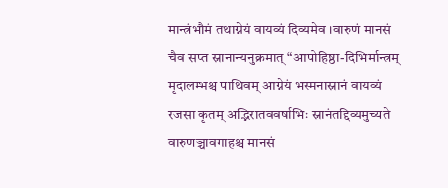मान्त्रंभौमं तथाग्नेयं वायव्यं दिव्यमेव ।वारुणं मानसं चैव सप्त स्नानान्यनुक्रमात् “आपोहिष्ठा-दिभिर्मान्त्रम् मृदालम्भश्च पाथिवम् आग्नेयं भस्मनास्नानं वायव्यं रजसा कृतम् अद्भिरातववर्षाभिः स्नानंतद्दिव्यमुच्यते वारुणञ्चावगाहश्च मानसं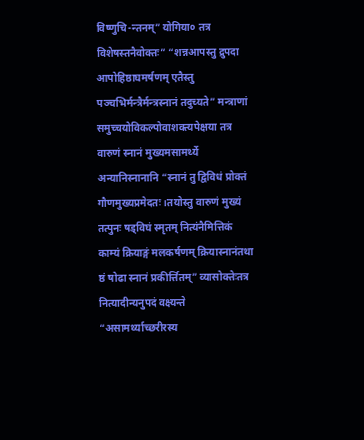विष्णुचि-न्तनम्” योगिया० तत्र विशेषस्तनैवोक्तः” “शन्नआपस्तु द्रुपदा आपोहिष्ठाघमर्षणम् एतैस्तु पञ्चभिर्मन्त्रैर्मन्त्रस्नानं तदुच्यते” मन्त्राणां समुच्चयोविकल्पोवाशक्त्यपेक्षया तत्र वारुणं स्नानं मुख्यमसामर्थ्ये अन्यानिस्नानानि “स्नानं तु द्विविधं प्रोक्तं गौणमुख्यप्रमेदतः ।तयोस्तु वारुणं मुख्यं तत्पुनः षड्विघं स्मृतम् नित्यंनैमित्तिकं काम्यं क्रियाङ्गं मलकर्षणम् क्रियास्नानंतथा ष्ठं षोढा स्नानं प्रकीर्त्तितम्” व्यासोक्तेःतत्र नित्यादीन्यनुपदं वक्ष्यन्ते “असामर्थ्याच्छरीरस्य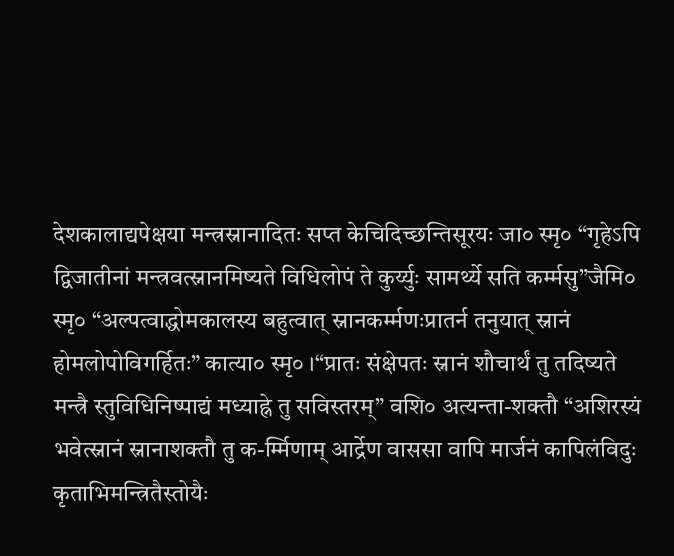देशकालाद्यपेक्षया मन्त्रस्नानादितः सप्त केचिदिच्छन्तिसूरयः जा० स्मृ० “गृहेऽपि द्विजातीनां मन्त्रवत्स्नानमिष्यते विधिलोपं ते कुर्य्युः सामर्थ्ये सति कर्म्मसु”जैमि० स्मृ० “अल्पत्वाद्धोमकालस्य बहुत्वात् स्नानकर्म्मणःप्रातर्न तनुयात् स्नानं होमलोपोविगर्हितः” कात्या० स्मृ० ।“प्रातः संक्षेपतः स्नानं शौचार्थं तु तदिष्यते मन्त्रै स्तुविधिनिष्पाद्यं मध्याह्ने तु सविस्तरम्” वशि० अत्यन्ता-शक्तौ “अशिरस्यं भवेत्स्नानं स्नानाशक्तौ तु क-र्म्मिणाम् आर्द्रेण वाससा वापि मार्जनं कापिलंविदुः कृताभिमन्त्रितैस्तोयैः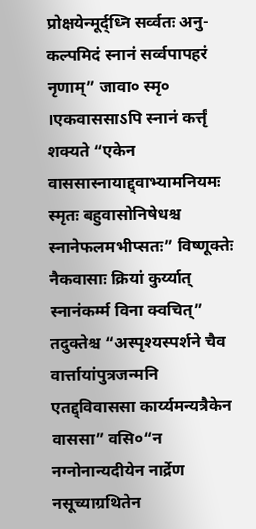प्रोक्षयेन्मूर्द्ध्नि सर्व्वतः अनु-कल्पमिदं स्नानं सर्व्वपापहरं नृणाम्” जावा० स्मृ० ।एकवाससाऽपि स्नानं कर्त्तृं शक्यते “एकेन वाससास्नायाद्द्वाभ्यामनियमः स्मृतः बहुवासोनिषेधश्च स्नानेफलमभीप्सतः” विष्णूक्तेः नैकवासाः क्रियां कुर्य्यात् स्नानंकर्म्म विना क्वचित्” तदुक्तेश्च “अस्पृश्यस्पर्शने चैव वार्त्तायांपुत्रजन्मनि एतद्द्विवाससा कार्य्यमन्यत्रैकेन वाससा” वसि०“न नग्नोनान्यदीयेन नार्द्रेण नसूच्याग्रथितेन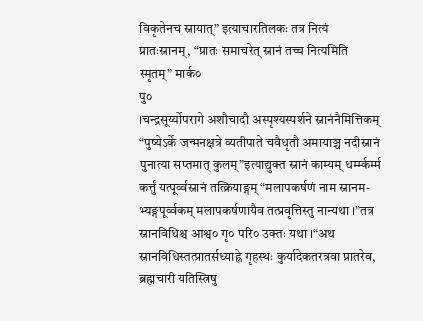विकृतेनच स्नायात्” इत्याचारतिलकः तत्र नित्यं प्रातःस्नानम्, “प्रातः समाचरेत् स्नानं तच्च नित्यमिति स्मृतम्” मार्क०
पु०
।चन्द्रसूर्य्योपरागे अशौचादौ अस्पृश्यस्पर्शने स्नानंनैमित्तिकम् “पुष्येऽर्के जन्मनक्षत्रे व्यतीपाते चवैधृतौ अमायाञ्च नदीस्नानं पुनात्या सप्तमात् कुलम्”इत्याद्युक्त स्नानं काम्यम् धर्म्म्कर्म्म कर्त्तुं यत्पूर्व्वस्नानं तत्क्रियाङ्गम् “मलापकर्षणं नाम स्नानम-भ्यङ्गपूर्व्वकम् मलापकर्षणायैव तत्प्रवृत्तिस्तु नान्यथा ।”तत्र स्नानविधिश्च आश्व० गृ० परि० उक्तः यथा ।“अथ स्नानविधिस्तत्प्रातर्सध्याह्ने गृहस्थः कुर्यादेकतरत्रवा प्रातरेव, ब्रह्मचारी यतिस्त्रिषु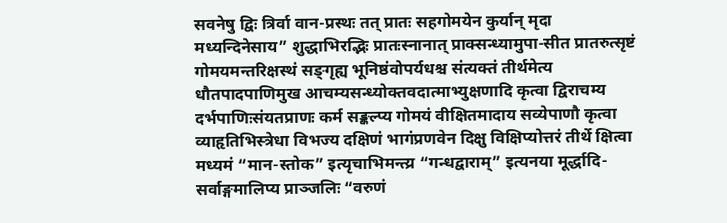सवनेषु द्विः त्रिर्वा वान-प्रस्थः तत् प्रातः सहगोमयेन कुर्यान् मृदा मध्यन्दिनेसाय” शुद्धाभिरद्भिः प्रातःस्नानात् प्राक्सन्ध्यामुपा-सीत प्रातरुत्सृष्टं गोमयमन्तरिक्षस्थं सङ्गृह्य भूनिष्ठंवोपर्यधश्च संत्यक्तं तीर्थमेत्य धौतपादपाणिमुख आचम्यसन्ध्योक्तवदात्माभ्युक्षणादि कृत्वा द्विराचम्य दर्भपाणिःसंयतप्राणः कर्म सङ्कल्प्य गोमयं वीक्षितमादाय सव्येपाणौ कृत्वा व्याहृतिभिस्त्रेधा विभज्य दक्षिणं भागंप्रणवेन दिक्षु विक्षिप्योत्तरं तीर्थे क्षित्वा मध्यमं “मान-स्तोक” इत्यृचाभिमन्त्य्र “गन्धद्वाराम्” इत्यनया मूर्द्धादि-सर्वाङ्गमालिप्य प्राञ्जलिः “वरुणं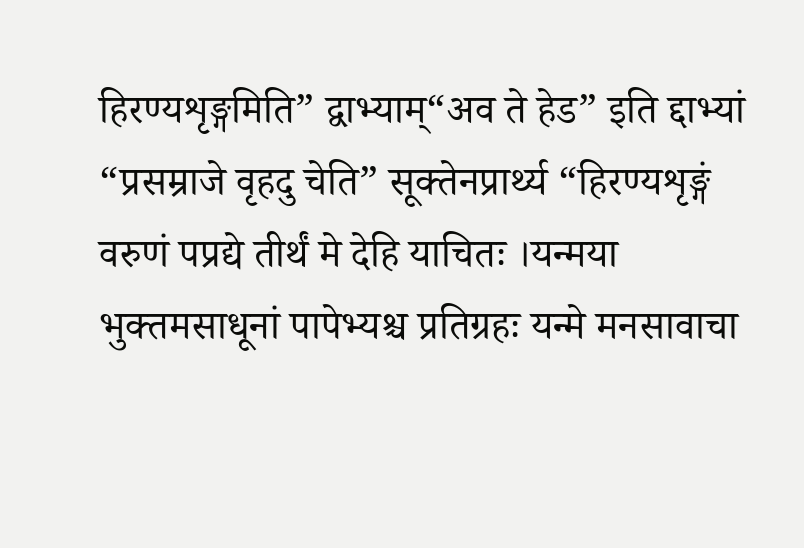हिरण्यशृङ्गमिति” द्वाभ्याम्“अव ते हेड” इति द्दाभ्यां “प्रसम्राजे वृहदु चेति” सूक्तेनप्रार्थ्य “हिरण्यशृङ्गं वरुणं पप्रद्ये तीर्थं मे देहि याचितः ।यन्मया भुक्तमसाधूनां पापेभ्यश्च प्रतिग्रहः यन्मे मनसावाचा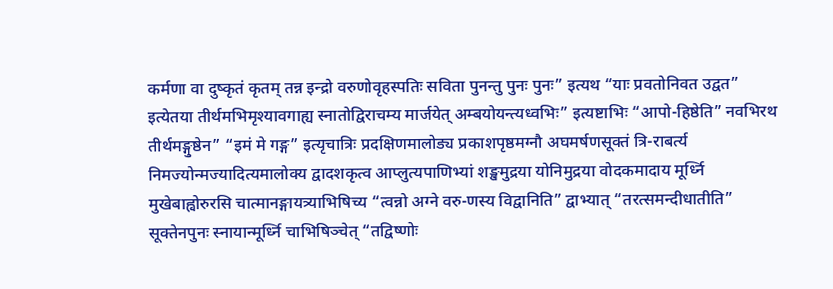कर्मणा वा दुष्कृतं कृतम् तन्न इन्द्रो वरुणोवृहस्पतिः सविता पुनन्तु पुनः पुनः” इत्यथ “याः प्रवतोनिवत उद्वत” इत्येतया तीर्थमभिमृश्यावगाह्य स्नातोद्विराचम्य मार्जयेत् अम्बयोयन्त्यध्वभिः” इत्यष्टाभिः “आपो-हिष्ठेति” नवभिरथ तीर्थमङ्गुष्ठेन” “इमं मे गङ्ग” इत्यृचात्रिः प्रदक्षिणमालोड्य प्रकाशपृष्ठमग्नौ अघमर्षणसूक्तं त्रि-राबर्त्य निमज्योन्मज्यादित्यमालोक्य द्वादशकृत्व आप्लुत्यपाणिभ्यां शङ्खमुद्रया योनिमुद्रया वोदकमादाय मूर्ध्नि मुखेबाह्वोरुरसि चात्मानङ्गायत्र्याभिषिच्य “त्वन्नो अग्ने वरु-णस्य विद्वानिति” द्वाभ्यात् “तरत्समन्दीधातीति” सूक्तेनपुनः स्नायान्मूर्ध्नि चाभिषिञ्चेत् “तद्विष्णोः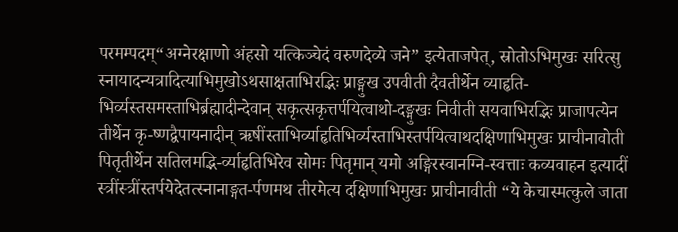परमम्पदम्“अग्नेरक्षाणो अंहसो यत्किञ्चेदं वरुणदेव्ये जने” इत्येताजपेत्, स्रोतोऽभिमुखः सरित्सु स्नायादन्यत्रादित्याभिमुखोऽथसाक्षताभिरद्भिः प्राङ्मुख उपवीती दैवतीर्थेन व्याहृति-भिर्व्यस्तसमस्ताभिर्ब्रह्मादीन्देवान् सकृत्सकृत्तर्पयित्वाथो-दङ्मुखः निवीती सयवाभिरद्भिः प्राजापत्येन तीर्थेन कृ-ष्णद्वैपायनादीन् ऋषींस्ताभिर्व्याहृतिभिर्व्यस्ताभिस्तर्पयित्वाथदक्षिणाभिमुखः प्राचीनावोती पितृतीर्थेन सतिलमद्भि-र्व्याहृतिभिरेव सोमः पितृमान् यमो अङ्गिरस्वानग्नि-स्वत्ताः कव्यवाहन इत्यादीं स्त्रींस्त्रींस्तर्पयेदेतत्स्नानाङ्गत-र्पणमथ तीरमेत्य दक्षिणाभिमुखः प्राचीनावीती “ये केचास्मत्कुले जाता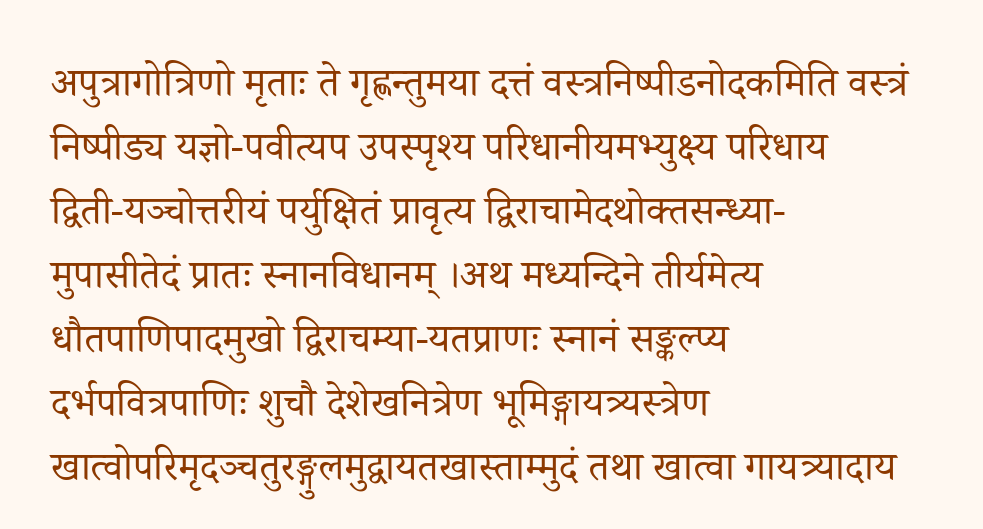अपुत्रागोत्रिणो मृताः ते गृह्णन्तुमया दत्तं वस्त्रनिष्पीडनोदकमिति वस्त्रं निष्पीड्य यज्ञो-पवीत्यप उपस्पृश्य परिधानीयमभ्युक्ष्य परिधाय द्विती-यञ्चोत्तरीयं पर्युक्षितं प्रावृत्य द्विराचामेदथोक्तसन्ध्या-मुपासीतेदं प्रातः स्नानविधानम् ।अथ मध्यन्दिने तीर्यमेत्य धौतपाणिपादमुखो द्विराचम्या-यतप्राणः स्नानं सङ्कल्प्य दर्भपवित्रपाणिः शुचौ देशेखनित्रेण भूमिङ्गायत्र्यस्त्रेण खात्वोपरिमृदञ्चतुरङ्गुलमुद्वायतखास्ताम्मुदं तथा खात्वा गायत्र्यादाय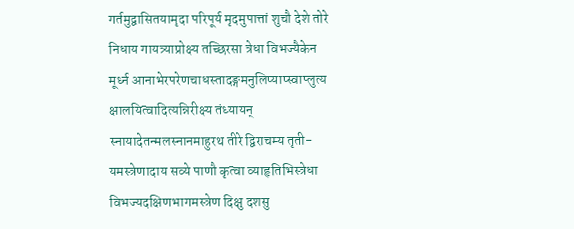गर्तमुद्वासितयामृदा परिपूर्य मृदमुपात्तां शुचौ देशे तोरे निधाय गायत्र्याप्रोक्ष्य तच्छिरसा त्रेधा विभज्यैकेन मूर्ध्न आनाभेरपरेणचाधस्तादङ्गमनुलिप्याप्स्वाप्लुत्य क्षालयित्वादित्यन्निरीक्ष्य तंध्यायन् स्नायादेतन्मलस्नानमाहुरथ तीरे द्विराचम्य तृती-यमस्त्रेणादाय सव्ये पाणौ कृत्वा व्याहृतिभिस्त्रेधा विभज्यदक्षिणभागमस्त्रेण दिक्षु दशसु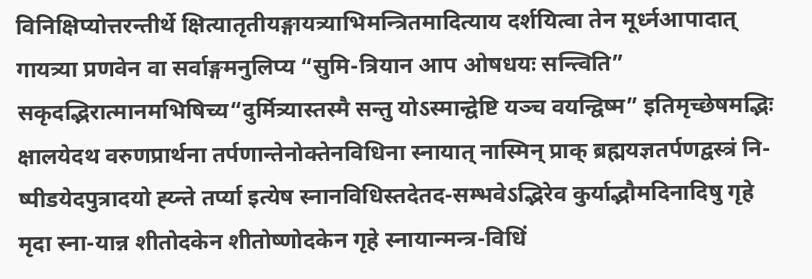विनिक्षिप्योत्तरन्तीर्थे क्षित्यातृतीयङ्गायत्र्याभिमन्त्रितमादित्याय दर्शयित्वा तेन मूर्ध्नआपादात् गायत्र्या प्रणवेन वा सर्वाङ्गमनुलिप्य “सुमि-त्रियान आप ओषधयः सन्त्विति” सकृदद्भिरात्मानमभिषिच्य“दुर्मित्र्यास्तस्मै सन्तु योऽस्मान्द्वेष्टि यञ्च वयन्द्विष्म” इतिमृच्छेषमद्भिः क्षालयेदथ वरुणप्रार्थना तर्पणान्तेनोक्तेनविधिना स्नायात् नास्मिन् प्राक् ब्रह्मयज्ञतर्पणद्वस्त्रं नि-ष्पीडयेदपुत्रादयो ह्य्न्ते तर्प्या इत्येष स्नानविधिस्तदेतद-सम्भवेऽद्भिरेव कुर्याद्भौमदिनादिषु गृहे मृदा स्ना-यान्न शीतोदकेन शीतोष्णोदकेन गृहे स्नायान्मन्त्र-विधिं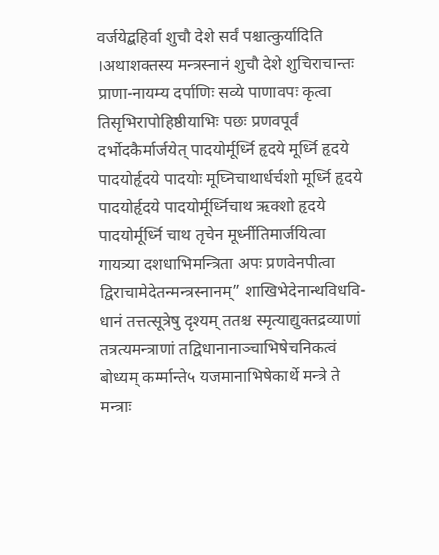वर्जयेद्बहिर्वा शुचौ देशे सर्वं पश्चात्कुर्यादिति ।अथाशक्तस्य मन्त्रस्नानं शुचौ देशे शुचिराचान्तः प्राणा-नायम्य दर्पाणिः सव्ये पाणावपः कृत्वा तिसृभिरापोहिष्ठीयाभिः पछः प्रणवपूर्वं दर्भोदकैर्मार्जयेत् पादयोर्मूर्ध्नि हृदये मूर्ध्नि हृदये पादयोर्हृदये पादयोः मूघ्निचाथार्धर्चशो मूर्ध्नि हृदये पादयोर्हृदये पादयोर्मूर्ध्निचाथ ऋक्शो हृदये पादयोर्मूर्ध्नि चाथ तृचेन मूर्ध्नीतिमार्जयित्वा गायत्र्या दशधाभिमन्त्रिता अपः प्रणवेनपीत्वा द्विराचामेदेतन्मन्त्रस्नानम्” शाखिभेदेनान्थविधवि-धानं तत्तत्सूत्रेषु दृश्यम् ततश्च स्मृत्याद्युक्तद्रव्याणां तत्रत्यमन्त्राणां तद्विधानानाञ्चाभिषेचनिकत्वं बोध्यम् कर्म्मान्ते५ यजमानाभिषेकार्थे मन्त्रे ते मन्त्राः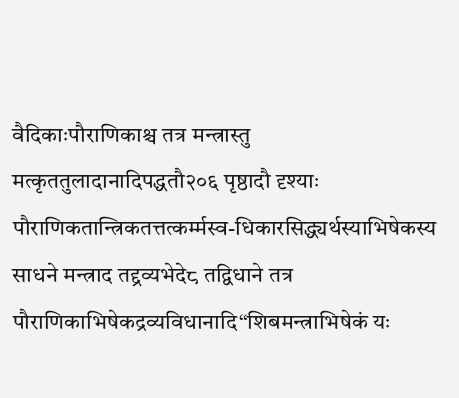वैदिकाःपौराणिकाश्च तत्र मन्त्रास्तु मत्कृततुलादानादिपद्धतौ२०६ पृष्ठादौ दृश्याः पौराणिकतान्त्रिकतत्तत्कर्म्मस्व-धिकारसिद्ध्यर्थस्याभिषेकस्य साधने मन्त्राद तद्द्रव्यभेदे८ तद्विधाने तत्र पौराणिकाभिषेकद्रव्यविधानादि“शिबमन्त्राभिषेकं यः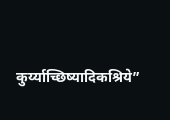कुर्य्याच्छिष्यादिकश्रिये”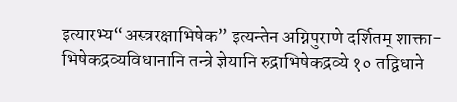इत्यारभ्य“अस्त्ररक्षाभिषेक” इत्यन्तेन अग्निपुराणे दर्शितम् शाक्ता-भिषेकद्रव्यविधानानि तन्त्रे ज्ञेयानि रुद्राभिषेकद्रव्ये १० तद्विधाने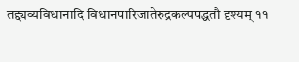तद्द्यव्यविधानादि विधानपारिजातेरुद्रकल्पपद्धतौ दृश्यम् ११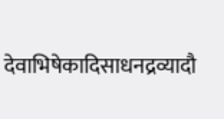देवाभिषेकादिसाधनद्रव्यादौ